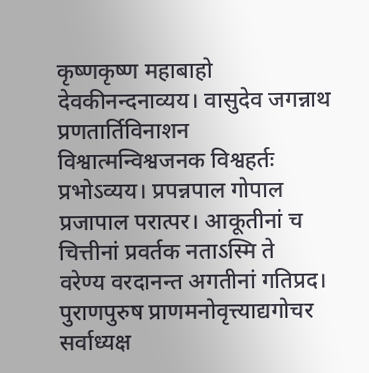कृष्णकृष्ण महाबाहो देवकीनन्दनाव्यय। वासुदेव जगन्नाथ प्रणतार्तिविनाशन
विश्वात्मन्विश्वजनक विश्वहर्तः प्रभोऽव्यय। प्रपन्नपाल गोपाल प्रजापाल परात्पर। आकूतीनां च चित्तीनां प्रवर्तक नताऽस्मि ते
वरेण्य वरदानन्त अगतीनां गतिप्रद। पुराणपुरुष प्राणमनोवृत्त्याद्यगोचर
सर्वाध्यक्ष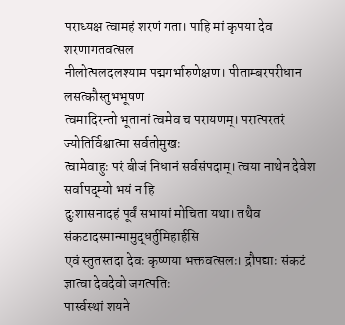पराध्यक्ष त्वामहं शरणं गता। पाहि मां कृपया देव शरणागतवत्सल
नीलोत्पलदलश्याम पद्मगर्भारुणेक्षण। पीताम्बरपरीधान लसत्कौस्तुभभूषण
त्वमादिरन्तो भूतानां त्वमेव च परायणम्। परात्परतरं ज्योतिर्विश्वात्मा सर्वतोमुखः
त्वामेवाहुः परं बीजं निधानं सर्वसंपदाम्। त्वया नाथेन देवेश सर्वापद्म्यो भयं न हि
दुःशासनादहं पूर्वं सभायां मोचिता यथा। तथैव संकटादस्मान्मामुद्धर्तुमिहार्हसि
एवं स्तुतस्तदा देवः कृष्णया भक्तवत्सलः। द्रौपद्याः संकटं ज्ञात्वा देवदेवो जगत्पतिः
पार्स्वस्थां शयने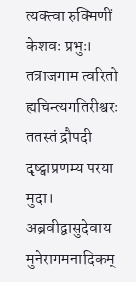त्यक्त्वा रुक्मिणीं केशवः प्रभुः। तत्राजगाम त्वरितो ह्यचिन्त्यगतिरीश्वरः
ततस्तं द्रौपदी दृष्ट्वाप्रणम्य परया मुदा। अब्रवीद्वासुदेवाय मुनेरागमनादिकम्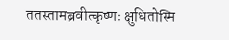ततस्तामब्रवीत्कृष्णः क्षुधितोस्मि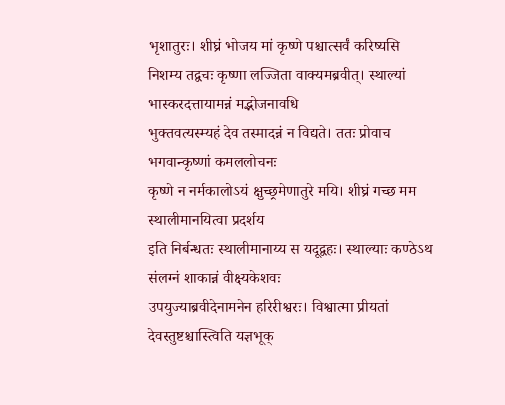भृशातुरः। शीघ्रं भोजय मां कृष्णे पश्चात्सर्वं करिष्यसि
निशम्य तद्वचः कृष्णा लज्जिता वाक्यमब्रवीत्। स्थाल्यां भास्करदत्तायामन्नं मद्भोजनावधि
भुक्तवत्यस्म्यहं देव तस्मादन्नं न विद्यते। ततः प्रोवाच भगवान्कृष्णां कमललोचनः
कृष्णे न नर्मकालोऽयं क्षुच्छ्रमेणातुरे मयि। शीघ्रं गच्छ मम स्थालीमानयित्वा प्रदर्शय
इति निर्बन्धतः स्थालीमानाय्य स यदूद्वहः। स्थाल्याः कण्ठेऽथ संलग्नं शाकान्नं वीक्ष्यकेशवः
उपयुज्याब्रवीदेनामनेन हरिरीश्वरः। विश्वात्मा प्रीयतां देवस्तुष्टश्चास्त्विति यज्ञभूक्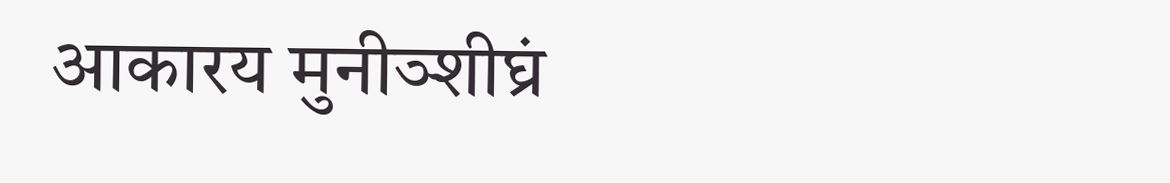आकारय मुनीञ्शीघ्रं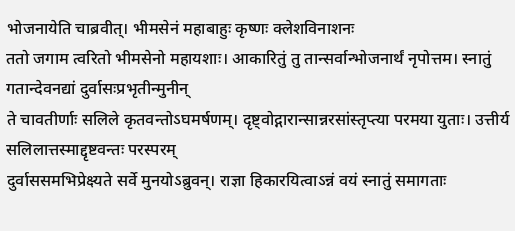भोजनायेति चाब्रवीत्। भीमसेनं महाबाहुः कृष्णः क्लेशविनाशनः
ततो जगाम त्वरितो भीमसेनो महायशाः। आकारितुं तु तान्सर्वान्भोजनार्थं नृपोत्तम। स्नातुं गतान्देवनद्यां दुर्वासःप्रभृतीन्मुनीन्
ते चावतीर्णाः सलिले कृतवन्तोऽघमर्षणम्। दृष्ट्वोद्गारान्सान्नरसांस्तृप्त्या परमया युताः। उत्तीर्य सलिलात्तस्माद्दृष्टवन्तः परस्परम्
दुर्वाससमभिप्रेक्ष्यते सर्वे मुनयोऽब्रुवन्। राज्ञा हिकारयित्वाऽन्नं वयं स्नातुं समागताः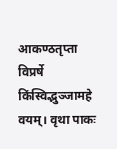आकण्ठतृप्ता विप्रर्षे किंस्विद्भुञ्जामहे वयम्। वृथा पाकः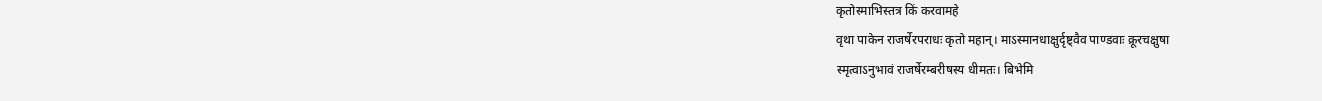कृतोस्माभिस्तत्र किं करवामहे
वृथा पाकेन राजर्षेरपराधः कृतो महान्। माऽस्मानधाक्षुर्दृष्ट्वैव पाण्डवाः क्रूरचक्षुषा
स्मृत्वाऽनुभावं राजर्षेरम्बरीषस्य धीमतः। बिभेमि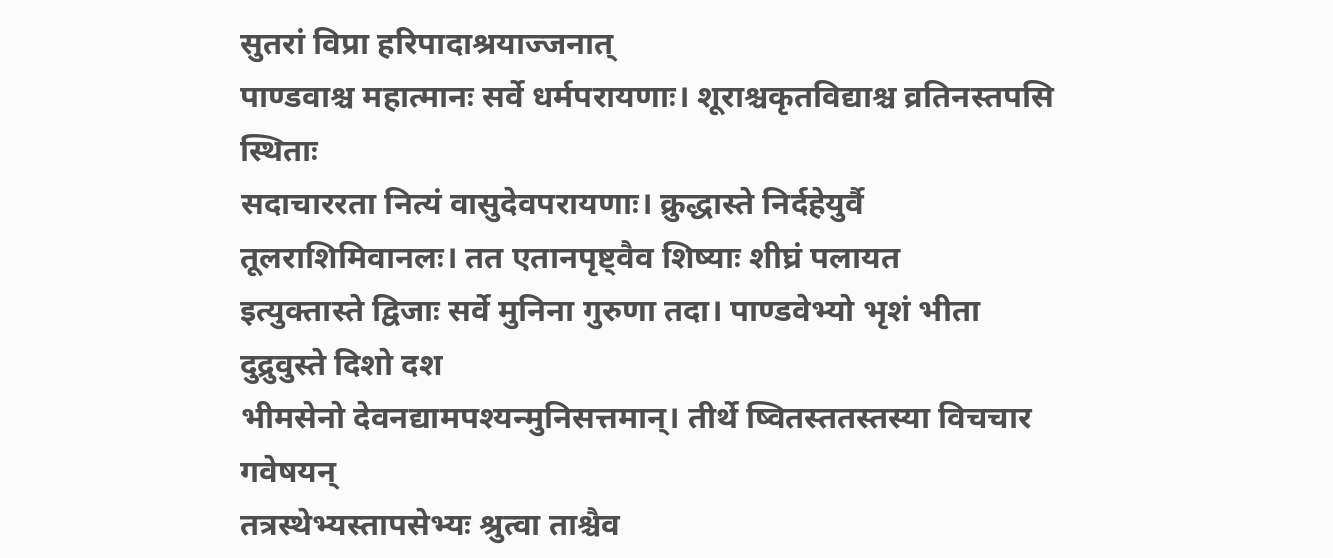सुतरां विप्रा हरिपादाश्रयाज्जनात्
पाण्डवाश्च महात्मानः सर्वे धर्मपरायणाः। शूराश्चकृतविद्याश्च व्रतिनस्तपसि स्थिताः
सदाचाररता नित्यं वासुदेवपरायणाः। क्रुद्धास्ते निर्दहेयुर्वै तूलराशिमिवानलः। तत एतानपृष्ट्वैव शिष्याः शीघ्रं पलायत
इत्युक्तास्ते द्विजाः सर्वे मुनिना गुरुणा तदा। पाण्डवेभ्यो भृशं भीता दुद्रुवुस्ते दिशो दश
भीमसेनो देवनद्यामपश्यन्मुनिसत्तमान्। तीर्थे ष्वितस्ततस्तस्या विचचार गवेषयन्
तत्रस्थेभ्यस्तापसेभ्यः श्रुत्वा ताश्चैव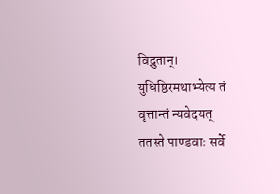विद्रुतान्। युधिष्ठिरमथाभ्येत्य तं वृत्तान्तं न्यवेदयत्
ततस्ते पाण्डवाः सर्वे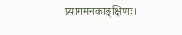प्र्यागमनकाङ्क्षिणः।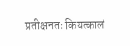प्रतीक्षनतः कियत्कालं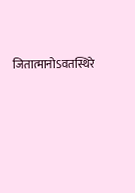जितात्मानोऽवतस्थिरे